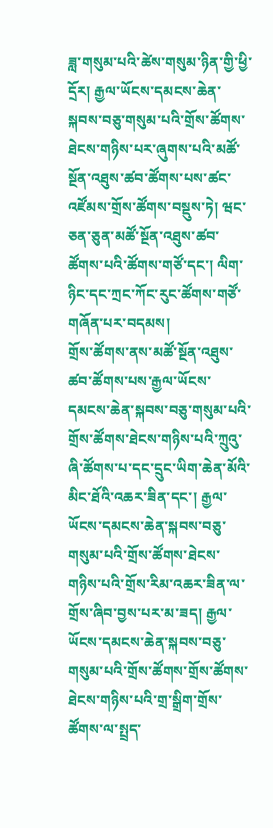ཟླ་གསུམ་པའི་ཚེས་གསུམ་ཉིན་གྱི་ཕྱི་དྲོར། རྒྱལ་ཡོངས་དམངས་ཆེན་སྐབས་བཅུ་གསུམ་པའི་གྲོས་ཚོགས་ཐེངས་གཉིས་པར་ཞུགས་པའི་མཚོ་སྔོན་འཐུས་ཚབ་ཚོགས་པས་ཚང་འཛོམས་གྲོས་ཚོགས་བསྡུས་ཏེ། ཝང་ཅན་ཅུན་མཚོ་སྔོན་འཐུས་ཚབ་ཚོགས་པའི་ཚོགས་གཙོ་དང་། ལིག་ཉིང་དང་ཀྲང་ཀོང་རུང་ཚོགས་གཙོ་གཞོན་པར་བདམས།
གྲོས་ཚོགས་ནས་མཚོ་སྔོན་འཐུས་ཚབ་ཚོགས་པས་རྒྱལ་ཡོངས་དམངས་ཆེན་སྐབས་བཅུ་གསུམ་པའི་གྲོས་ཚོགས་ཐེངས་གཉིས་པའི་ཀྲུའུ་ཞི་ཚོགས་པ་དང་དྲུང་ཡིག་ཆེན་མོའི་མིང་ཐོའི་འཆར་ཟིན་དང་། རྒྱལ་ཡོངས་དམངས་ཆེན་སྐབས་བཅུ་གསུམ་པའི་གྲོས་ཚོགས་ཐེངས་གཉིས་པའི་གྲོས་རིམ་འཆར་ཟིན་ལ་གྲོས་ཞིབ་བྱས་པར་མ་ཟད། རྒྱལ་ཡོངས་དམངས་ཆེན་སྐབས་བཅུ་གསུམ་པའི་གྲོས་ཚོགས་གྲོས་ཚོགས་ཐེངས་གཉིས་པའི་གྲ་སྒྲིག་གྲོས་ཚོགས་ལ་སྤྲད་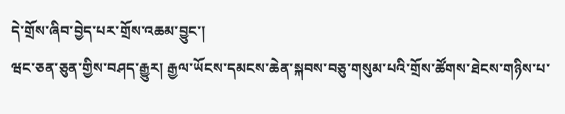དེ་གྲོས་ཞིབ་བྱེད་པར་གྲོས་འཆམ་བྱུང་།
ཝང་ཅན་ཅུན་གྱིས་བཤད་རྒྱུར། རྒྱལ་ཡོངས་དམངས་ཆེན་སྐབས་བཅུ་གསུམ་པའི་གྲོས་ཚོགས་ཐེངས་གཉིས་པ་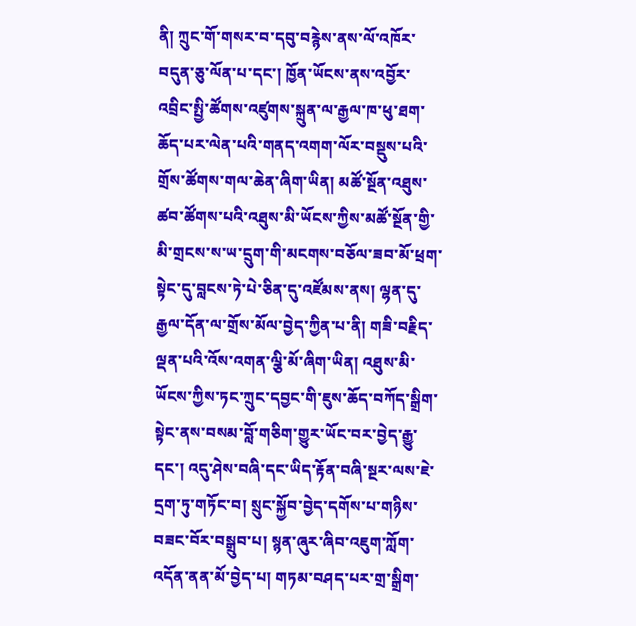ནི། ཀྲུང་གོ་གསར་བ་དབུ་བརྙེས་ནས་ལོ་འཁོར་བདུན་ཅུ་ལོན་པ་དང་། ཁྱོན་ཡོངས་ནས་འབྱོར་འབྲིང་སྤྱི་ཚོགས་འཛུགས་སྐྲུན་ལ་རྒྱལ་ཁ་ཕུ་ཐག་ཆོད་པར་ལེན་པའི་གནད་འགག་ལོར་བསྡུས་པའི་གྲོས་ཚོགས་གལ་ཆེན་ཞིག་ཡིན། མཚོ་སྔོན་འཐུས་ཚབ་ཚོགས་པའི་འཐུས་མི་ཡོངས་ཀྱིས་མཚོ་སྔོན་གྱི་མི་གྲངས་ས་ཡ་དྲུག་གི་མངགས་བཅོལ་ཟབ་མོ་ཕྲག་སྟེང་དུ་བླངས་ཏེ་པེ་ཅིན་དུ་འཛོམས་ནས། ལྷན་དུ་རྒྱལ་དོན་ལ་གྲོས་མོལ་བྱེད་ཀྱིན་པ་ནི། གཟི་བརྗིད་ལྡན་པའི་འོས་འགན་ལྕི་མོ་ཞིག་ཡིན། འཐུས་མི་ཡོངས་ཀྱིས་ཏང་ཀྲུང་དབྱང་གི་ཇུས་ཆོད་བཀོད་སྒྲིག་སྟེང་ནས་བསམ་བློ་གཅིག་གྱུར་ཡོང་བར་བྱེད་རྒྱུ་དང་། འདུ་ཤེས་བཞི་དང་ཡིད་རྟོན་བཞི་སྔར་ལས་ཇེ་དྲག་ཏུ་གཏོང་བ། སྲུང་སྐྱོབ་བྱེད་དགོས་པ་གཉིས་བཟང་བོར་བསྒྲུབ་པ། སྙན་ཞུར་ཞིབ་འཇུག་ཀློག་འདོན་ནན་མོ་བྱེད་པ། གཏམ་བཤད་པར་གྲ་སྒྲིག་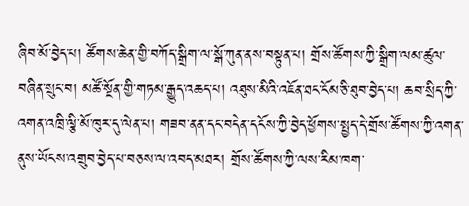ཞིབ་མོ་བྱེད་པ། ཚོགས་ཆེན་གྱི་བཀོད་སྒྲིག་ལ་སྒོ་ཀུན་ནས་བསྟུན་པ། གྲོས་ཚོགས་ཀྱི་སྒྲིག་ལམ་ཚུལ་བཞིན་སྲུང་བ། མཚོ་སྔོན་གྱི་གཏམ་རྒྱུད་འཆད་པ། འཐུས་མིའི་འཇོན་ཐང་ངོམ་ཅི་ཐུབ་བྱེད་པ། ཆབ་སྲིད་ཀྱི་འགན་འཁྲི་ལྕི་མོ་ཁུར་དུ་ལེན་པ། གཟབ་ནན་དང་བདེན་དངོས་ཀྱི་བྱེད་ཕྱོགས་སྤྱད་དེ་གྲོས་ཚོགས་ཀྱི་འགན་ནུས་ཡོངས་འགྲུབ་བྱེད་པ་བཅས་ལ་འབད་མཐར། གྲོས་ཚོགས་ཀྱི་ལས་རིམ་ཁག་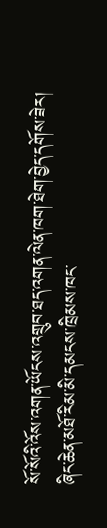སོ་སོའི་འོས་འགན་ཡོངས་འགྲུབ་ཐད་འགན་ལེན་ཁག་ཐེག་བྱེད་དགོས་ཟེར།
ཞིང་ཆེན་མཐོ་རིམ་མི་དམངས་ཁྲིམས་ཁང་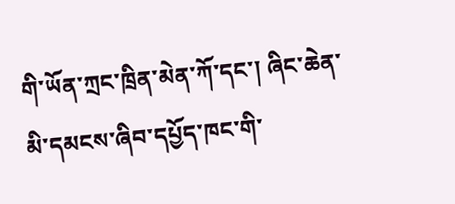གི་ཡོན་ཀྲང་ཁྲིན་མེན་ཀོ་དང་། ཞིང་ཆེན་མི་དམངས་ཞིབ་དཔྱོད་ཁང་གི་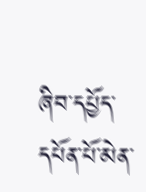ཞིབ་དཔྱོད་དཔོན་པོ་མེན་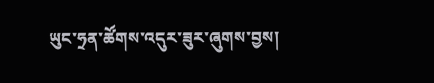ཡུང་ཧྲན་ཚོགས་འདུར་ཟུར་ཞུགས་བྱས།